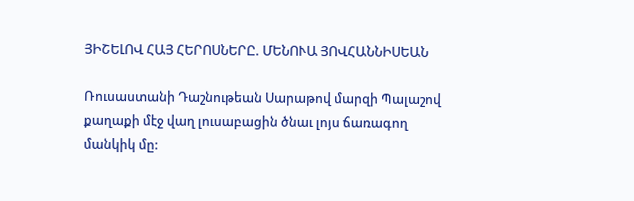ՅԻՇԵԼՈՎ ՀԱՅ ՀԵՐՈՍՆԵՐԸ. ՄԵՆՈՒԱ ՅՈՎՀԱՆՆԻՍԵԱՆ

Ռուսաստանի Դաշնութեան Սարաթով մարզի Պալաշով քաղաքի մէջ վաղ լուսաբացին ծնաւ լոյս ճառագող մանկիկ մը: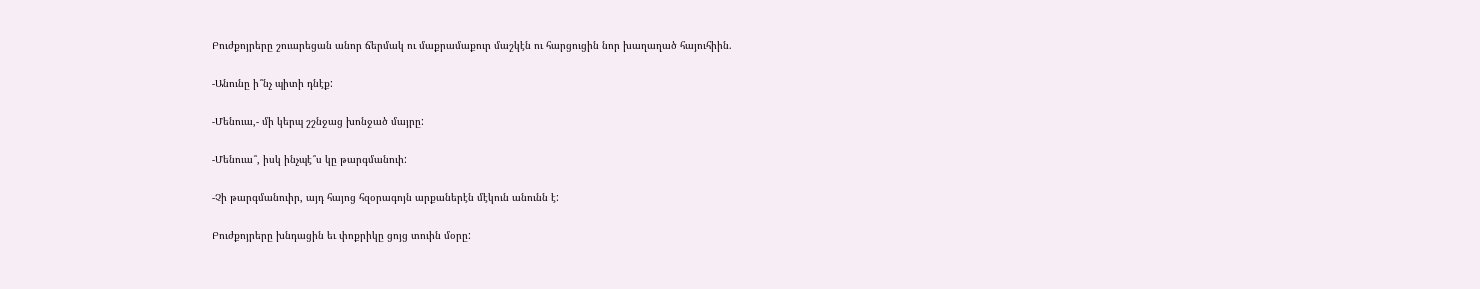Բուժքոյրերը շուարեցան անոր ճերմակ ու մաքրամաքուր մաշկէն ու հարցուցին նոր խաղաղած հայուհիին.

-Անունը ի՞նչ պիտի դնէք:

-Մենուա,- մի կերպ շշնջաց խոնջած մայրը:

-Մենուա՞, իսկ ինչպէ՞ս կը թարգմանուի:

-Չի թարգմանուիր, այդ հայոց հզօրագոյն արքաներէն մէկուն անունն է:

Բուժքոյրերը խնդացին եւ փոքրիկը ցոյց տուին մօրը: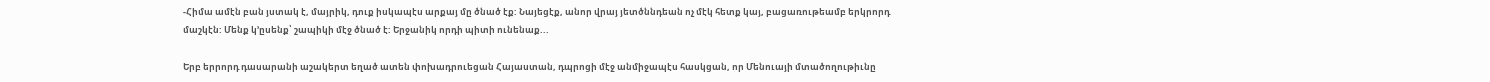-Հիմա ամէն բան յստակ է, մայրիկ, դուք իսկապէս արքայ մը ծնած էք: Նայեցէք, անոր վրայ յետծննդեան ոչ մէկ հետք կայ, բացառութեամբ երկրորդ մաշկէն: Մենք կ՚ըսենք՝ շապիկի մէջ ծնած է: Երջանիկ որդի պիտի ունենաք...

Երբ երրորդ դասարանի աշակերտ եղած ատեն փոխադրուեցան Հայաստան, դպրոցի մէջ անմիջապէս հասկցան, որ Մենուայի մտածողութիւնը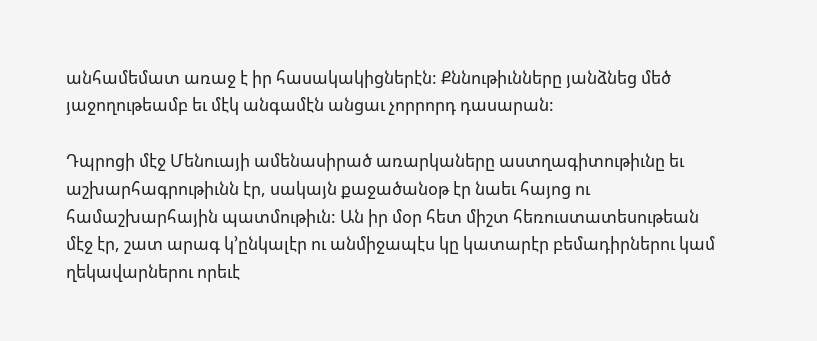անհամեմատ առաջ է իր հասակակիցներէն: Քննութիւնները յանձնեց մեծ յաջողութեամբ եւ մէկ անգամէն անցաւ չորրորդ դասարան:

Դպրոցի մէջ Մենուայի ամենասիրած առարկաները աստղագիտութիւնը եւ աշխարհագրութիւնն էր, սակայն քաջածանօթ էր նաեւ հայոց ու համաշխարհային պատմութիւն: Ան իր մօր հետ միշտ հեռուստատեսութեան մէջ էր, շատ արագ կ՚ընկալէր ու անմիջապէս կը կատարէր բեմադիրներու կամ ղեկավարներու որեւէ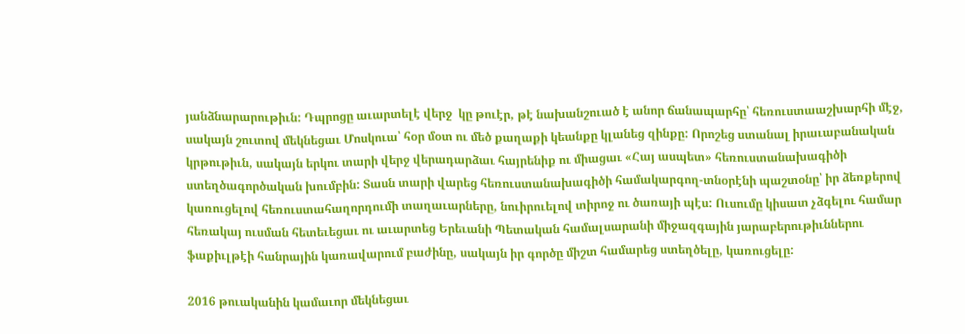յանձնարարութիւն: Դպրոցը աւարտելէ վերջ  կը թուէր, թէ նախանշուած է անոր ճանապարհը՝ հեռուստաաշխարհի մէջ, սակայն շուտով մեկնեցաւ Մոսկուա՝ հօր մօտ ու մեծ քաղաքի կեանքը կլանեց զինքը: Որոշեց ստանալ իրաւաբանական կրթութիւն, սակայն երկու տարի վերջ վերադարձաւ հայրենիք ու միացաւ «Հայ ասպետ» հեռուստանախագիծի ստեղծագործական խումբին: Տասն տարի վարեց հեռուստանախագիծի համակարգող-տնօրէնի պաշտօնը՝ իր ձեռքերով կառուցելով հեռուստահաղորդումի տաղաւարները, նուիրուելով տիրոջ ու ծառայի պէս: Ուսումը կիսատ չձգելու համար հեռակայ ուսման հետեւեցաւ ու աւարտեց Երեւանի Պետական համալսարանի միջազգային յարաբերութիւններու ֆաքիւլթէի հանրային կառավարում բաժինը, սակայն իր գործը միշտ համարեց ստեղծելը, կառուցելը:

2016 թուականին կամաւոր մեկնեցաւ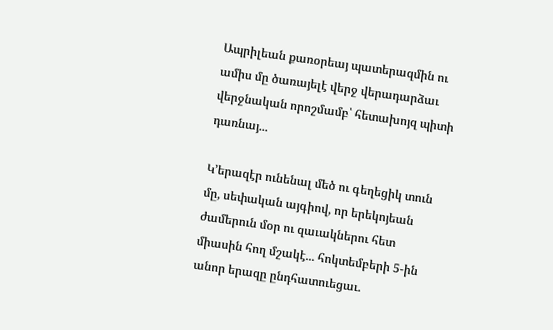Ապրիլեան քառօրեայ պատերազմին ու ամիս մը ծառայելէ վերջ վերադարձաւ վերջնական որոշմամբ՝ հետախոյզ պիտի դառնայ...

Կ՚երազէր ունենալ մեծ ու գեղեցիկ տուն մը, սեփական այգիով, որ երեկոյեան ժամերուն մօր ու զաւակներու հետ միասին հող մշակէ... հոկտեմբերի 5-ին անոր երազը ընդհատուեցաւ.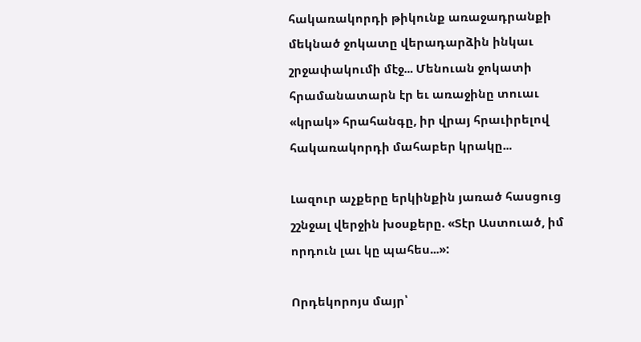հակառակորդի թիկունք առաջադրանքի մեկնած ջոկատը վերադարձին ինկաւ շրջափակումի մէջ... Մենուան ջոկատի հրամանատարն էր եւ առաջինը տուաւ «կրակ» հրահանգը, իր վրայ հրաւիրելով հակառակորդի մահաբեր կրակը...

Լազուր աչքերը երկինքին յառած հասցուց շշնջալ վերջին խօսքերը. «Տէր Աստուած, իմ որդուն լաւ կը պահես...»:

Որդեկորոյս մայր՝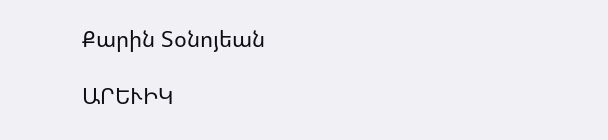Քարին Տօնոյեան

ԱՐԵՒԻԿ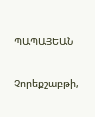ՊԱՊԱՅԵԱՆ

Չորեքշաբթի,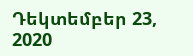Դեկտեմբեր 23, 2020